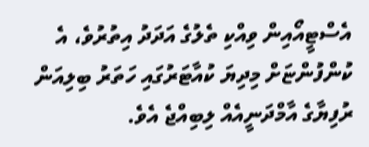އެސްޓީއޯއިން ވިއްކި ތެލުގެ އަދަދު އިތުރުވެ، އެ ކުންފުންޏަށް މިދިޔަ ކުއާޓަރުގައި ހަތަރު ބިލިއަން ރުފިޔާގެ އާމްދަނީއެއް ލިބިއްޖެ އެވެ.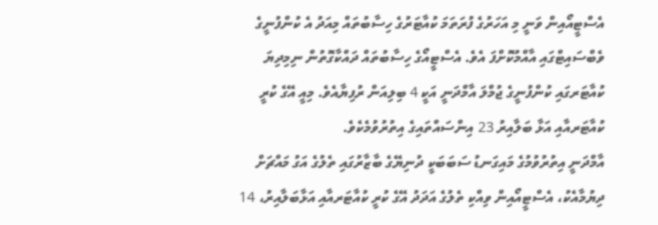އެސްޓީއޯއިން ވަނީ މި އަހަރުގެ ފުރަތަމަ ކުއާޓަރުގެ ހިސާބުތައް މިއަދު އެ ކުންފުނީގެ ވެބްސައިޓްގައި އާއްމުކޮށްފަ އެވެ. އެސްޓީއޯގެ ހިސާބުތައް ދައްކާގޮތުން ނިމިދިޔަ ކުއާޓަރގައި ކުންފުނީގެ ޖުމްލަ އާމްދަނީ އަކީ 4 ބިލިއަން ރުފިޔާއެވެ. މިއީ އޭގެ ކުރީ ކުއާޓަރއާއި އަޅާ ބަލާއިރު 23 އިންސައްތައިގެ އިތުރުވުމެކެވެ.
އާމްދަނީ އިތުރުވުމުގެ މައިގަނޑު ސަބަބަކީ ދުނިޔޭގެ ބާޒާރުގައި ތެލުގެ އަގު މައްޗަށް ދިޔުމާއެކު، އެސްޓީއޯއިން ވިއްކި ތެލުގެ އަދަދު އޭގެ ކުރީ ކުއާޓަރއާއި އަޅާބަލާއިރު، 14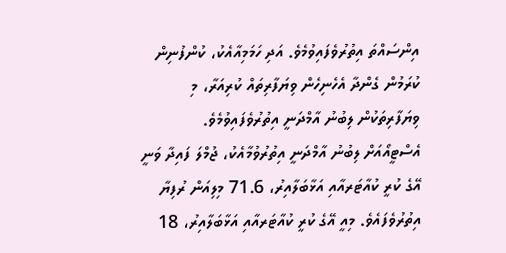އިންސައްތަ އިތުރުވެފައިވުމެވެ. އަދި ހަމަމިއާއެކު، ކުންފުނިން ކުރަމުން ގެންދާ އެހެނިހެން ވިޔަފާރިތައް ކުރިއަރާ، މި ވިޔަފާރިތަކުން ލިބުނު އާމްދަނީ އިތުރުވެފައިވުމެވެ.
އެސްޓީއޯއަށް ލިބުނު އާމްދަނީ އިތުރުވުމާއެކު، ޖުމްލަ ފައިދާ ވަނީ އޭގެ ކުރީ ކުއާޓަރއާއި އަޅާބަލާއިރު، 71.6 މިލިއަން ރުފިޔާ އިތުރުވެފައެވެ. މިއީ އޭގެ ކުރީ ކުއާޓަރއާއި އަޅާބަލާއިރު، 18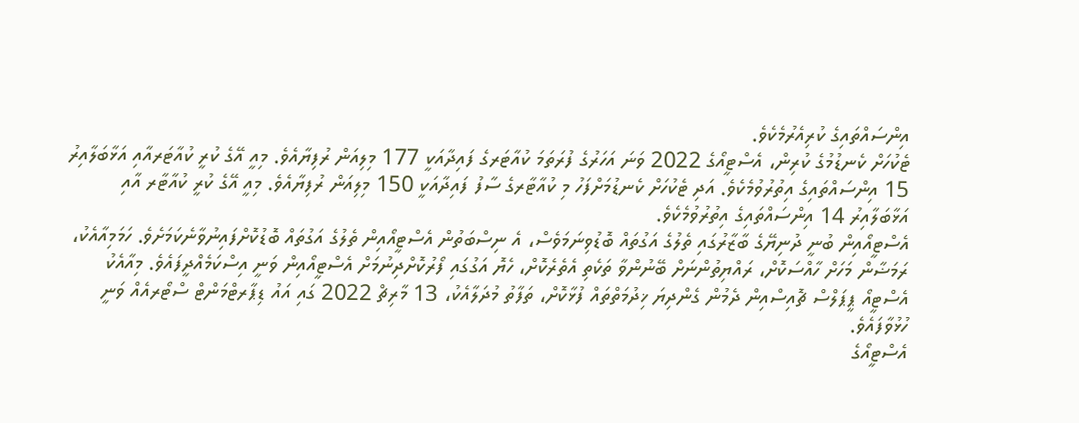އިންސައްތައިގެ ކުރިއެރުމެކެވެ.
ޓެކުހަށް ކެނޑުމުގެ ކުރިން، އެސްޓީއޯގެ 2022 ވަނަ އަހަރުގެ ފުރަތަމަ ކުއާޓަރގެ ފައިދާއަކީ 177 މިލިއަން ރުފިޔާއެވެ. މިއީ އޭގެ ކުރީ ކުއާޓަރއާއި އަޅާބަލާއިރު 15 އިންސައްތައިގެ އިތުރުވުމެކެވެ. އަދި ޓެކުހަށް ކެނޑުމަށްފަހު މި ކުއާޓާރގެ ސާފު ފައިދާއަކީ 150 މިލިއަން ރުފިޔާއެވެ. މިއީ އޭގެ ކުރީ ކުއާޓާރ އާއި އަޅާބަލާއިރު 14 އިންސައްތައިގެ އިތުރުވުމެކެވެ.
އެސްޓީއޯއިން ބުނީ ދުނިޔޭގެ ބާޒާރުގައި ތެލުގެ އަގުތައް ބޮޑުވިނަމަވެސް، އެ ނިސްބަތުން އެސްޓީއޯއިން ތެލުގެ އަގުތައް ބޮޑުކޮށްފައިނުވާނެކަމަށެވެ. ހަމަމިއާއެކު، ރަމަޟާން މަހަށް ހާއްސަކޮށް، ރައްޔިތުންނަށް ބޭނުންވާ ތަކެތި އެތެރެކޮށް، ހެޔޮ އަގުގައި ފޯރުކޮށްދިނުމަށް އެސްޓީއޯއިން ވަނީ އިސްކަމެއްދީފައެވެ. މިއާއެކު އެސްޓީއޯ ޕީޕަލްސް ޗޮއިސްއިން ދެމުން ގެންދިޔަ ޚިދުމަތްތައް ފުޅާކޮށް، ތަފާތު މުދަލާއެކު، 13 މާރިޗް 2022 ގައި އައު ޑިޕާރޓްމަންޓް ސްޓޯރއެއް ވަނީ ހުޅުވާފައެވެ.
އެސްޓީއޯގެ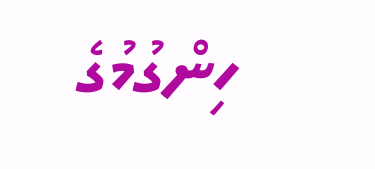ހިންގުމުގެ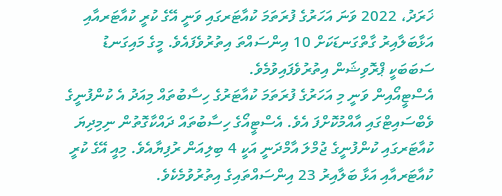ޚަރަދު، 2022 ވަނަ އަހަރުގެ ފުރަތަމަ ކުއާޓަރގައި ވަނީ އޭގެ ކުރީ ކުއާޓަރއާއި އަޅާބަލާއިރު ގާތްގަނޑަކަށް 10 އިންސައްތަ އިތުރުވެފައެވެ. މީގެ މައިގަނޑު ސަބަބަކީ ޕްރޮވިޝަން އިތުރުވެފައިވުމެވެ.
އެސްޓީއޯއިން ވަނީ މި އަހަރުގެ ފުރަތަމަ ކުއާޓަރުގެ ހިސާބުތައް މިއަދު އެ ކުންފުނީގެ ވެބްސައިޓްގައި އާއްމުކޮށްފަ އެވެ. އެސްޓީއޯގެ ހިސާބުތައް ދައްކާގޮތުން ނިމިދިޔަ ކުއާޓަރގައި ކުންފުނީގެ ޖުމްލަ އާމްދަނީ އަކީ 4 ބިލިއަން ރުފިޔާއެވެ. މިއީ އޭގެ ކުރީ ކުއާޓަރއާއި އަޅާ ބަލާއިރު 23 އިންސައްތައިގެ އިތުރުވުމެކެވެ.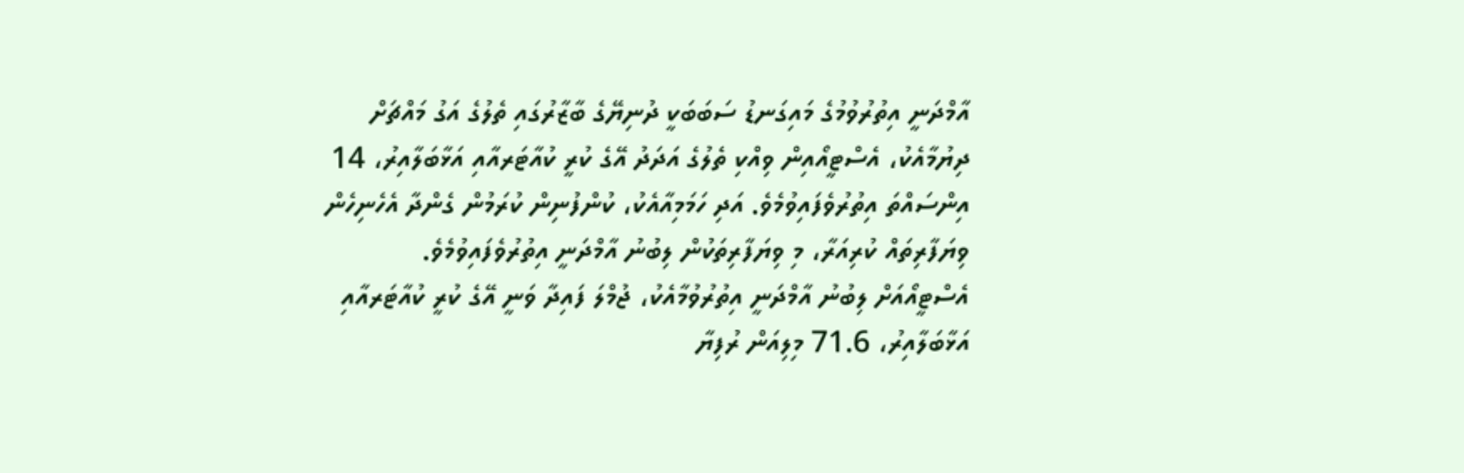އާމްދަނީ އިތުރުވުމުގެ މައިގަނޑު ސަބަބަކީ ދުނިޔޭގެ ބާޒާރުގައި ތެލުގެ އަގު މައްޗަށް ދިޔުމާއެކު، އެސްޓީއޯއިން ވިއްކި ތެލުގެ އަދަދު އޭގެ ކުރީ ކުއާޓަރއާއި އަޅާބަލާއިރު، 14 އިންސައްތަ އިތުރުވެފައިވުމެވެ. އަދި ހަމަމިއާއެކު، ކުންފުނިން ކުރަމުން ގެންދާ އެހެނިހެން ވިޔަފާރިތައް ކުރިއަރާ، މި ވިޔަފާރިތަކުން ލިބުނު އާމްދަނީ އިތުރުވެފައިވުމެވެ.
އެސްޓީއޯއަށް ލިބުނު އާމްދަނީ އިތުރުވުމާއެކު، ޖުމްލަ ފައިދާ ވަނީ އޭގެ ކުރީ ކުއާޓަރއާއި އަޅާބަލާއިރު، 71.6 މިލިއަން ރުފިޔާ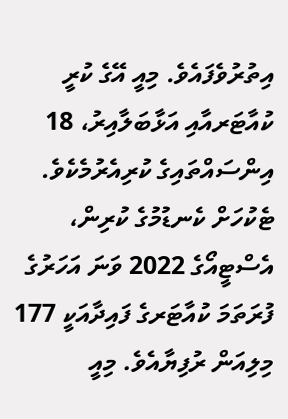އިތުރުވެފައެވެ. މިއީ އޭގެ ކުރީ ކުއާޓަރއާއި އަޅާބަލާއިރު، 18 އިންސައްތައިގެ ކުރިއެރުމެކެވެ.
ޓެކުހަށް ކެނޑުމުގެ ކުރިން، އެސްޓީއޯގެ 2022 ވަނަ އަހަރުގެ ފުރަތަމަ ކުއާޓަރގެ ފައިދާއަކީ 177 މިލިއަން ރުފިޔާއެވެ. މިއީ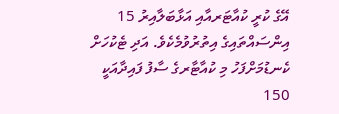އޭގެ ކުރީ ކުއާޓަރއާއި އަޅާބަލާއިރު 15 އިންސައްތައިގެ އިތުރުވުމެކެވެ. އަދި ޓެކުހަށް ކެނޑުމަށްފަހު މި ކުއާޓާރގެ ސާފު ފައިދާއަކީ 150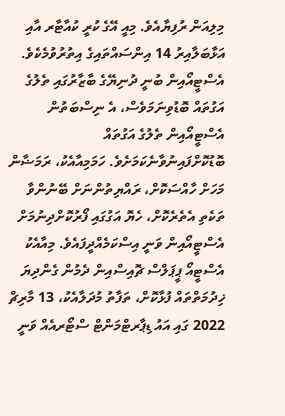މިލިއަން ރުފިޔާއެވެ. މިއީ އޭގެ ކުރީ ކުއާޓާރ އާއި އަޅާބަލާއިރު 14 އިންސައްތައިގެ އިތުރުވުމެކެވެ.
އެސްޓީއޯއިން ބުނީ ދުނިޔޭގެ ބާޒާރުގައި ތެލުގެ އަގުތައް ބޮޑުވިނަމަވެސް، އެ ނިސްބަތުން އެސްޓީއޯއިން ތެލުގެ އަގުތައް ބޮޑުކޮށްފައިނުވާނެކަމަށެވެ. ހަމަމިއާއެކު، ރަމަޟާން މަހަށް ހާއްސަކޮށް، ރައްޔިތުންނަށް ބޭނުންވާ ތަކެތި އެތެރެކޮށް، ހެޔޮ އަގުގައި ފޯރުކޮށްދިނުމަށް އެސްޓީއޯއިން ވަނީ އިސްކަމެއްދީފައެވެ. މިއާއެކު އެސްޓީއޯ ޕީޕަލްސް ޗޮއިސްއިން ދެމުން ގެންދިޔަ ޚިދުމަތްތައް ފުޅާކޮށް، ތަފާތު މުދަލާއެކު، 13 މާރިޗް 2022 ގައި އައު ޑިޕާރޓްމަންޓް ސްޓޯރއެއް ވަނީ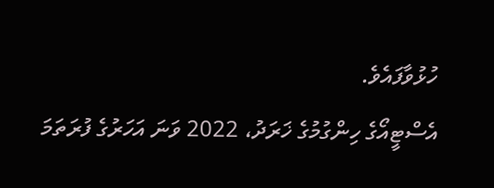ހުޅުވާފައެވެ.
އެސްޓީއޯގެ ހިންގުމުގެ ޚަރަދު، 2022 ވަނަ އަހަރުގެ ފުރަތަމަ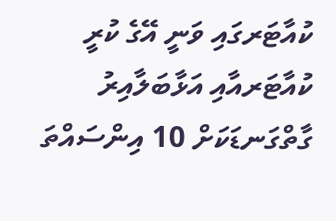ކުއާޓަރގައި ވަނީ އޭގެ ކުރީ ކުއާޓަރއާއި އަޅާބަލާއިރު ގާތްގަނޑަކަށް 10 އިންސައްތަ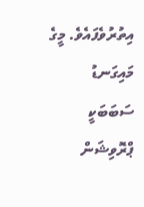އިތުރުވެފައެވެ. މީގެ މައިގަނޑު ސަބަބަކީ ޕްރޮވިޝަން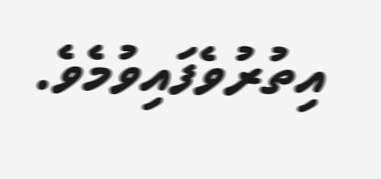އިތުރުވެފައިވުމެވެ.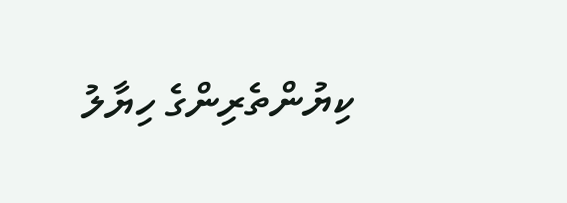ކިޔުންތެރިންގެ ހިޔާލު